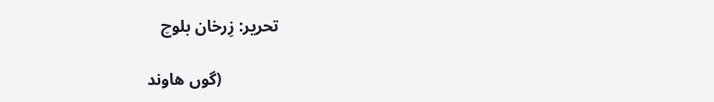تحریر: زِرخان بلوچ

              (گوں هاوند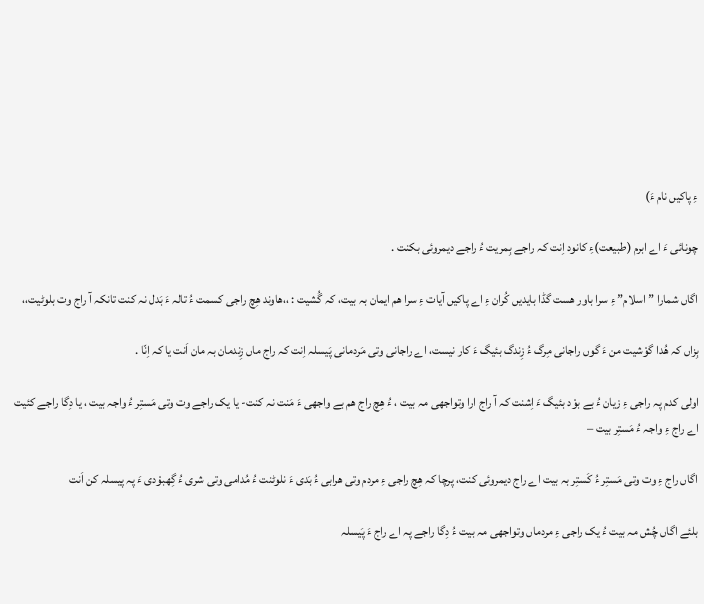ءِ پاکیں نام ءَ)

چونائی ءَ اے ابرم (طبیعت)ءِ کانود اِنت کہ راجے بِمریت ءُ راجے دیمروئی بکنت .

اگاں شمارا ”اسلام” ءِ سرا باور هست گڈا بایدیں کُران ءِ اے پاکیں آیات ءِ سرا هم ایمان بہ بیت، کہ گُشیت : ،،هاوند هِچ راجی کسمت ءُ تالہ ءَ بَدل نہ کنت تانکہ آ راج وت بلوٹیت،،

بِزاں کہ هُدا گوْشیت من ءَ گوں راجانی مِرگ ءُ زِندگ بئیگ ءَ کار نیست، اے راجانی وتی مَردمانی پَیسلہ اِنت کہ راج ماں زِندمان بہ مان اَنت یا کہ اِنّا .

اولی کدم پہ راجی ءِ زیان ءُ بے بوْد بئیگ ءَ اِشنت کہ آ راج ارا وتواجهی مہ بیت ، ءُ هِچ راج هم بے واجهی ءَ مَنت نہ کنت- یا یک راجے وت وتی مَستِر ءُ واجہ بیت ، یا دِگا راجے کئیت اے راج ءِ واجہ ءُ مَستِر بیت –

اگاں راج ءِ وت وتی مَستِر ءُ کَستِر بہ بیت اے راج دیمروئی کنت، پرچا کہ هِچ راجی ءِ مردم وتی هرابی ءُ بَدی ءَ نلوٹنت ءُ مُدامی وتی شری ءُ گِهبوْدی ءَ پہ پیسلہ کن اَنت

بلئے اگاں چُش مہ بیت ءُ یک راجی ءِ مردماں وتواجهی مہ بیت ءُ دِگا راجے پہ اے راج ءَ پَیسلہ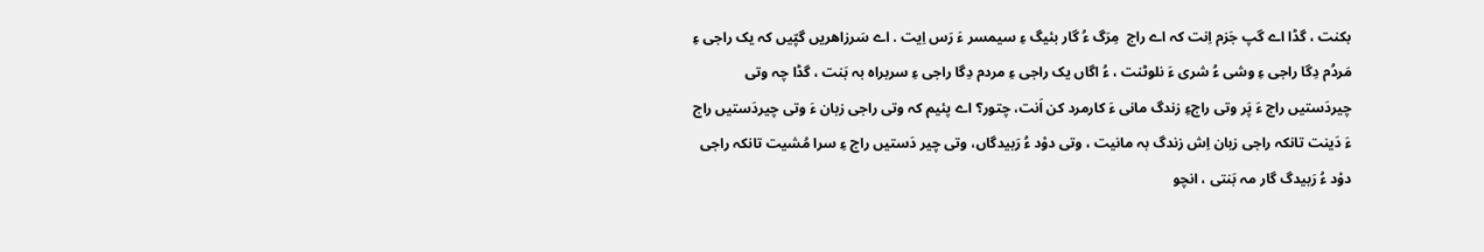بکنت ، گڈا اے گپ جَزم اِنت کہ اے راج  مِرَگ ءُ گار بئیگ ءِ سیمسر ءَ رَس اِیت . اے سَرزاهریں گپّیں کہ یک راجی ءِ مَردُم دِگا راجی ءِ وشی ءُ شری ءَ نلوٹنت ، ءُ اگاں یک راجی ءِ مردم دِگا راجی ءِ سربراه بہ بَنت ، گڈا چہ وتی چیردَستیں راج ءَ پَر وتی راجءِ زندگ مانی ءَ کارمرد کن اَنت، چتور؟ اے پئیم کہ وتی راجی زبان ءَ وتی چیردَستیں راج ءَ دَینت تانکہ راجی زبان اِش زندگ بہ مانیت ، وتی دوْد ءُ رَبیدگاں، وتی چیر دَستیں راج ءِ سرا مُشیت تانکہ راجی دوْد ءُ رَبیدگ گار مہ بَنتی ، انچو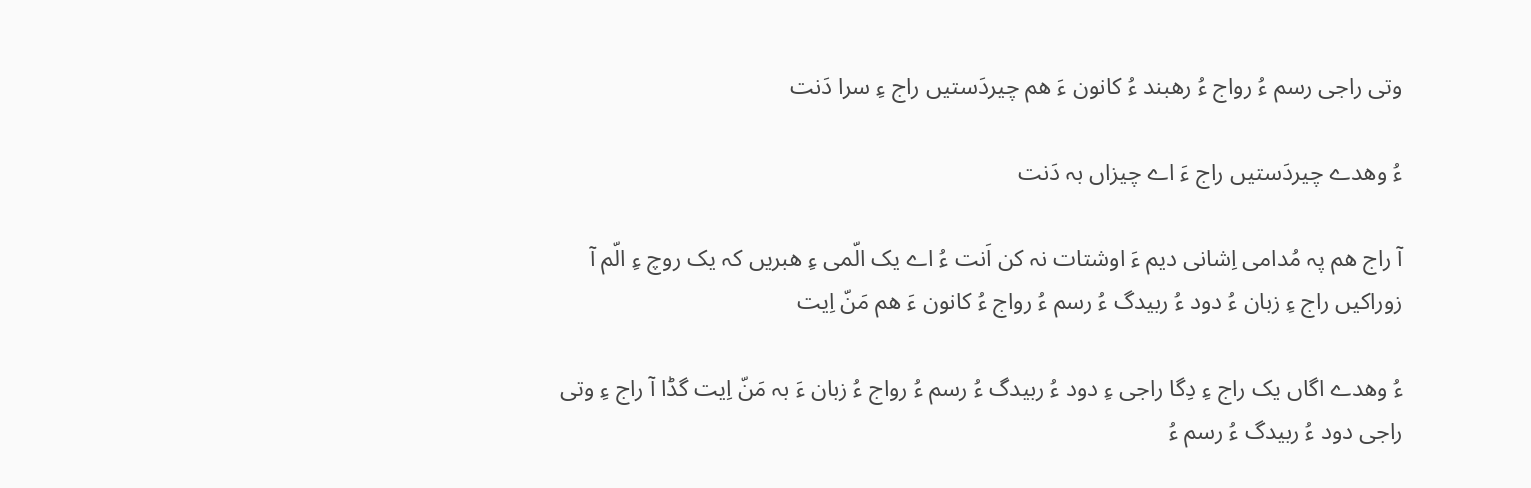وتی راجی رسم ءُ رواج ءُ رهبند ءُ کانون ءَ هم چیردَستیں راج ءِ سرا دَنت

ءُ وهدے چیردَستیں راج ءَ اے چیزاں بہ دَنت

آ راج هم پہ مُدامی اِشانی دیم ءَ اوشتات نہ کن اَنت ءُ اے یک الّمی ءِ هبریں کہ یک روچ ءِ الّم آ زوراکیں راج ءِ زبان ءُ دود ءُ ربیدگ ءُ رسم ءُ رواج ءُ کانون ءَ هم مَنّ اِیت

ءُ وهدے اگاں یک راج ءِ دِگا راجی ءِ دود ءُ ربیدگ ءُ رسم ءُ رواج ءُ زبان ءَ بہ مَنّ اِیت گڈا آ راج ءِ وتی راجی دود ءُ ربیدگ ءُ رسم ءُ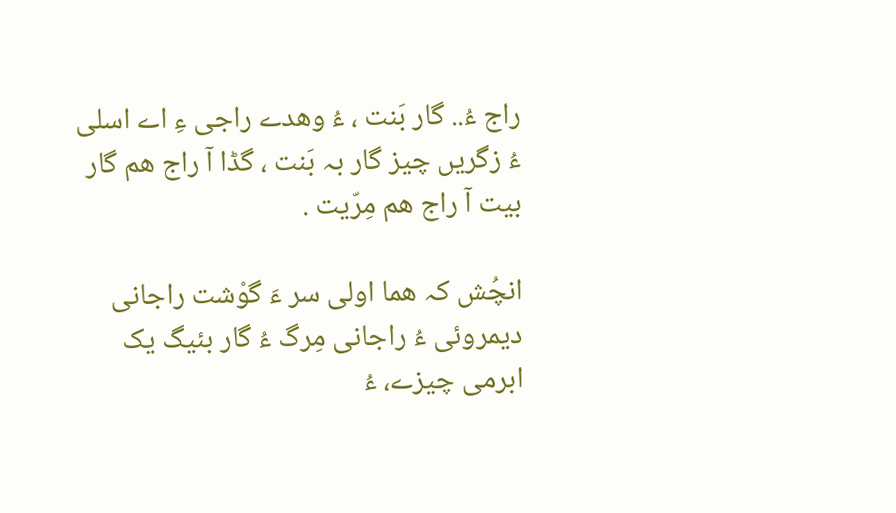راج ءُ.. گار بَنت ، ءُ وهدے راجی ءِ اے اسلی ءُ زگریں چیز گار بہ بَنت ، گڈا آ راج هم گار بیت آ راج هم مِرّیت .

انچُش کہ هما اولی سر ءَ گوْشت راجانی دیمروئی ءُ راجانی مِرگ ءُ گار بئیگ یک ابرمی چیزے، ءُ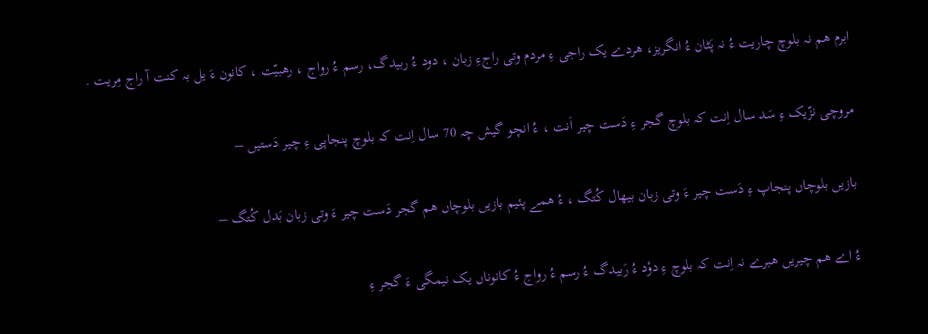ابرم هم نہ بلوچ چاریت ءُ نہ پَٹان ءُ انگریز، هردے یک راجی ءِ مردم وتی راجءِ زبان ، دود ءُ ربیدگ، رسم ءُ رواج ، رهبیّت ، کانون ءَ یل بہ کنت آ راج مِریت .

مروچی نزّیک ءِ سَد سال اِنت کہ بلوچ گجر ءِ دَست چیر اَنت ، ءُ انچو گیش چہ 70 سال اِنت کہ بلوچ پنجاپی ءِ چیر دَستیں –

بازیں بلوچاں پنجاپ ءِ دَست چیر ءَ وتی زبان بیهال کُتگ ، ءُ همے پئیم بازیں بلوچاں هم گجر دَست چیر ءَ وتی زبان بَدل کُتگ –

ءُ اے هم چیریں هبرے نہ اِنت کہ بلوچ ءِ دوْد ءُ رَبیدگ ءُ رسم ءُ رواج ءُ کانوناں یک نیمگی ءَ گجر ءِ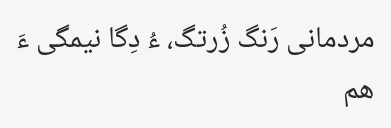مردمانی رَنگ زُرتگ، ءُ دِگا نیمگی ءَ هم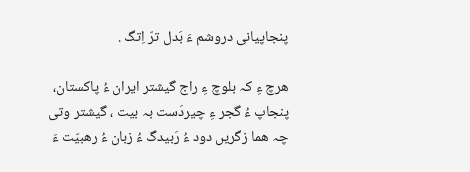پنجاپیانی دروشم ءَ بَدل ترّ اِتگ .

هرچ ءِ کہ بلوچ ءِ راج گیشتر ایران ءُ پاکستان، پنجاپ ءُ گجر ءِ چیردَست بہ بیت ، گیشتر وتی چہ هما زگریں دود ءُ رَبیدگ ءُ زبان ءُ رهبیّت ءَ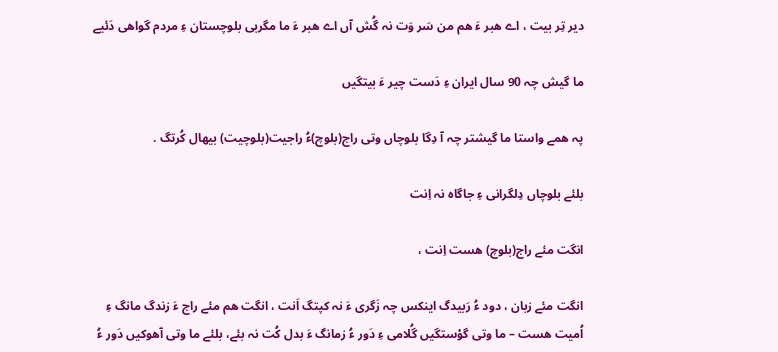دیر تِر بیت ، اے هبر ءَ هم من سَر وَت نہ گُش آں اے هبر ءَ ما مگربی بلوچستان ءِ مردم گواهی دَئیے

ما گیش چہ 90 سال ایران ءِ دَست چیر ءَ بیتگیں

پہ همے واستا ما گیشتر چہ آ دِگا بلوچاں وتی راج(بلوچ)ءُ راجیت(بلوچیت) بیهال کُرتگ .

بلئے بلوچاں دِلگرانی ءِ جاگاه نہ اِنت

انگت مئے راج(بلوچ) هست اِنت ،

انگت مئے زبان ، دود ءُ رَبیدگ اینکس چہ زَگری ءَ نہ کپتگ اَنت ، انگت هم مئے راج ءَ زندگ مانگ ءِ اُمیت هست – ما وتی گوْستگیں گُلامی ءِ دَور ءُ زمانگ ءَ بدل کُت نہ بئے، بلئے ما وتی آهوکیں دَور ءُ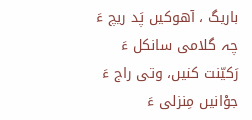باریگ ، آهوکیں پَد ریچ ءَ چہ گلامی سانکل ءَ رَکیّنت کنیں، وتی راج ءَ جوْانیں مِنزلی ءَ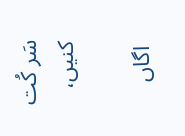سَر کُت کنیں،

 اگاں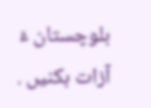بلوچستان ءَ آزات بکنیں .